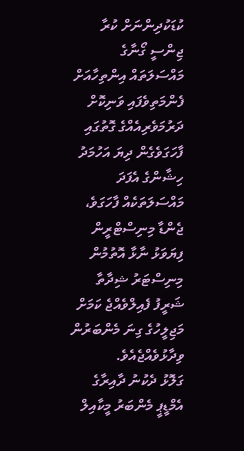ކުޑަކުދިންނަށް ކުރާ ޖިންސީ ގޯނާގެ މައްސަލަތައް އިންތިހާއަށް ފެންމަތިވެފައި ވަނިކޮށް ދަރުމަވެރިއެއްގެ ގޮތުގައި ފާހަގަވެގެން ދިޔަ އަހުމަދު ހިޝާންގެ އެފަދަ މައްސަލަތަކެއް ފާހަގަވެ، ޖެންޑާ މިނިސްޓްރީން ފިޔަވަޅު ނާޅާ އޮތުމުން މިނިސްޓަރު ޝިދާތާ ޝަރީފު ފެއިލްވެއްޖެ ކަމަށް މަޖިލީހުގެ ގިނަ މެންބަރުން ވިދާޅުވެއްޖެއެވެ.
ގަލޮޅު ދެކުނު ދާއިރާގެ އެމްޑީޕީ މެންބަރު މީކާއިލް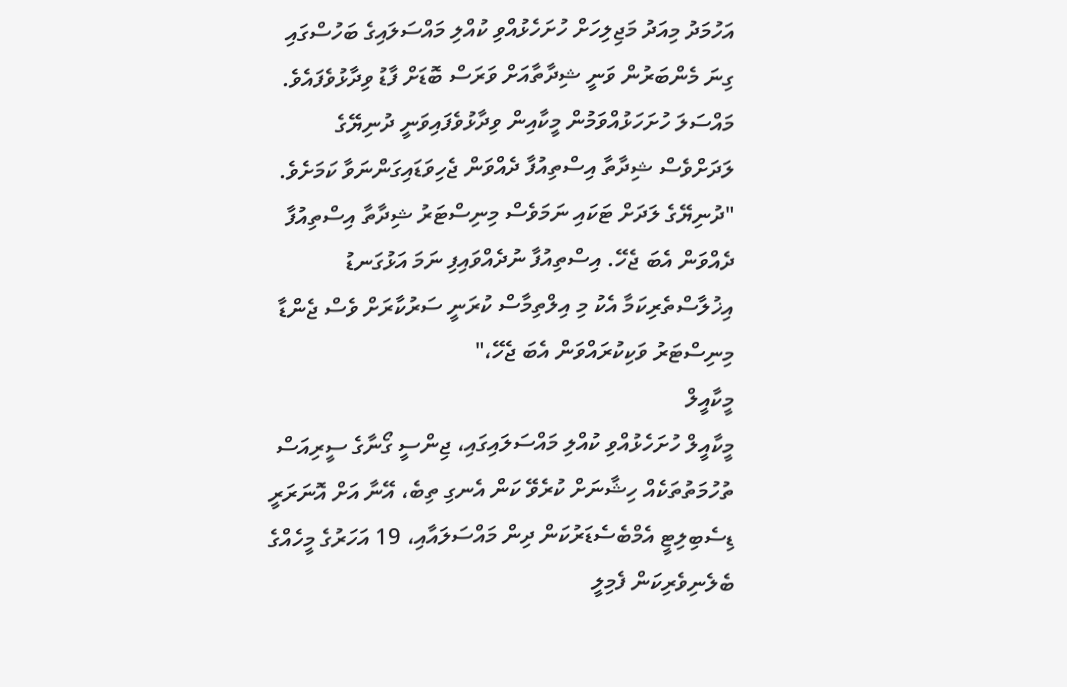އަހުމަދު މިއަދު މަޖިލިހަށް ހުށަހެޅުއްވި ކުއްލި މައްސަލައިގެ ބަހުސްގައި ގިނަ މެންބަރުން ވަނީ ޝިދާތާއަށް ވަރަސް ބޮޑަށް ފާޑު ވިދާޅުވެފައެވެ.
މައްސަލަ ހުށަހަޅުއްވަމުން މީކާއިން ވިދާޅުވެފައިވަނީ ދުނިޔޭގެ ލަދަށްވެސް ޝިދާތާ އިސްތިއުފާ ދެއްވަން ޖެހިވަޑައިގަންނަވާ ކަމަށެވެ.
"ދުނިޔޭގެ ލަދަށް ޓަކައި ނަމަވެސް މިނިސްޓަރު ޝިދާތާ އިސްތިއުފާ ދެއްވަން އެބަ ޖެހޭ. އިސްތިއުފާ ނުދެއްވައިފި ނަމަ އަޅުގަނޑު އިޚުލާސްތެރިކަމާ އެކު މި އިލްތިމާސް ކުރަނީ ސަރުކާރަށް ވެސް ޖެންޑާ މިނިސްޓަރު ވަކިކުރައްވަން އެބަ ޖެހޭ،"
މީކާއީލް
މީކާއީލް ހުށަހެޅުއްވި ކުއްލި މައްސަލައިގައި، ޖިންސީ ގޯނާގެ ސީރިއަސް ތުހުމަތުތަކެއް ހިޝާނަށް ކުރެވޭ ކަން އެނގި ތިބެ، އޭނާ އަށް އޮނަރަރީ ޑިސެބިލިޓީ އެމްބެސެޑަރުކަން ދިން މައްސަލައާއި، 19 އަހަރުގެ މީހެއްގެ ބެލެނިވެރިކަން ފެމިލީ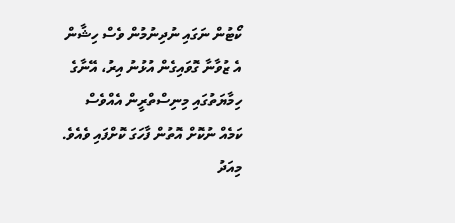ކޯޓުން ނަގައި ނުދިނުމުން ވެސް ހިޝާން އެ ޒުވާނާ ގޮވައިގެން އުޅުނު އިރު، އޭނާގެ ހިމާޔަތުގައި މިނިސްތްރީން އެއްވެސް ކަމެއް ނުކޮށް އޮތުން ފާހަގަ ކޮށްފައި ވެއެވެ.
މިއަދު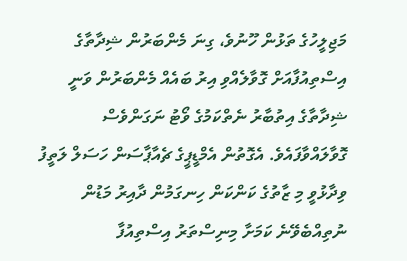މަޖިލީހުގެ ތަޅުން ހޫނުވެ، ގިނަ މެންބަރުން ޝިދާތާގެ އިސްތިއުފާއަށް ގޮވާލެއްވި އިރު ބައެއް މެންބަރުން ވަނީ ޝިދާތާގެ އިތުބާރު ނެތްކަމުގެ ވޯޓު ނަގަންވެސް ގޮވާލައްވާފައެވެ. އެގޮތުން އެމްޑީޕީގެ ޗެއާޕާސަން ހަސަލް ލަތީފު ވިދާޅުވީ މި ޒާތުގެ ކަންކަން ހިނގަމުން ދާއިރު މަޑުން ނުތިއްބެވޭނެ ކަމަށާ މިނިސްތަރު އިސްތިއުފާ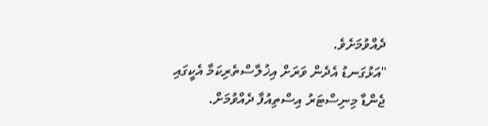ދެއްވުމަށެވެ.
"އަޅުގަނޑު އެދެން ވަރަށް އިޚުލާސްތެރިކަމާ އެކީގައި ޖެންޑާ މިނިސްޓަރު އިސްތިއުފާ ދެއްވުމަށް.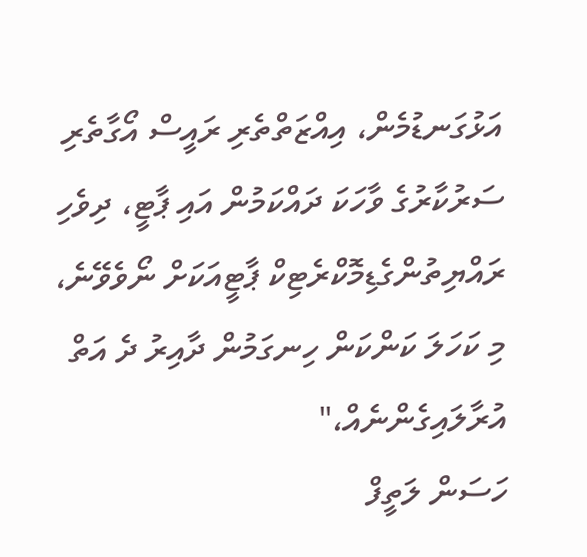އަޅުގަނޑުމެން، އިއްޒަތްތެރި ރައީސް އޯގާތެރި ސަރުކާރުގެ ވާހަކަ ދައްކަމުން އައި ޕާޓީ، ދިވެހި ރައްޔިތުންގެޑިމޮކްރެޓިކް ޕާޓީއަކަށް ނޯވެވޭނެ، މި ކަހަލަ ކަންކަން ހިނގަމުން ދާއިރު ދެ އަތް އުރާލައިގެންނެއް،"
ހަސަން ލަތީފް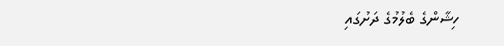ހިޝާންގެ ބެލުމުގެ ދަށުގައި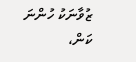ޒުވާނަކު ހުންނަ ކަން،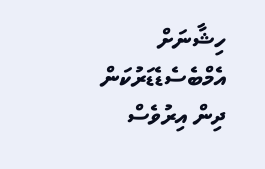ހިޝާނަށް އެމްބެސެޑެޑަރުކަން ދިން އިރުވެސް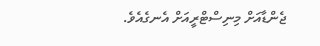ޖެންޑާއަށް މިނިސްޓްރީއަށް އެނގެއެވެ.